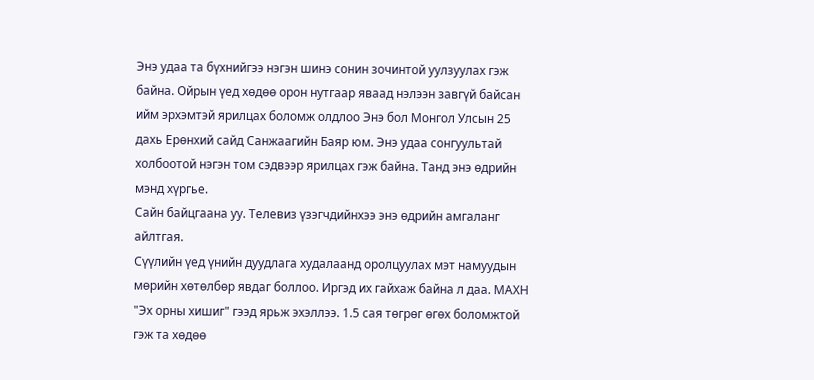Энэ удаа та бүхнийгээ нэгэн шинэ сонин зочинтой уулзуулах гэж байна. Ойрын үед хөдөө орон нутгаар яваад нэлээн завгүй байсан ийм эрхэмтэй ярилцах боломж олдлоо Энэ бол Монгол Улсын 25 дахь Ерөнхий сайд Санжаагийн Баяр юм. Энэ удаа сонгуультай холбоотой нэгэн том сэдвээр ярилцах гэж байна. Танд энэ өдрийн мэнд хүргье.
Сайн байцгаана уу. Телевиз үзэгчдийнхээ энэ өдрийн амгаланг айлтгая.
Сүүлийн үед үнийн дуудлага худалаанд оролцуулах мэт намуудын мөрийн хөтөлбөр явдаг боллоо. Иргэд их гайхаж байна л даа. МАХН "Эх орны хишиг" гээд ярьж эхэллээ. 1.5 сая төгрөг өгөх боломжтой гэж та хөдөө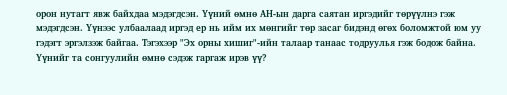орон нутагт явж байхдаа мэдэгдсэн. Үүний өмнө АН-ын дарга саятан иргэдийг төрүүлнэ гэж мэдэгдсэн. Үүнээс улбаалаад иргэд ер нь ийм их мөнгийг төр засаг бидэнд өгөх боломжтой юм уу гэдэгт эргэлзэж байгаа. Тэгэхээр "Эх орны хишиг"-ийн талаар танаас тодруулья гэж бодож байна. Үүнийг та сонгуулийн өмнө сэдэж гаргаж ирэв үү?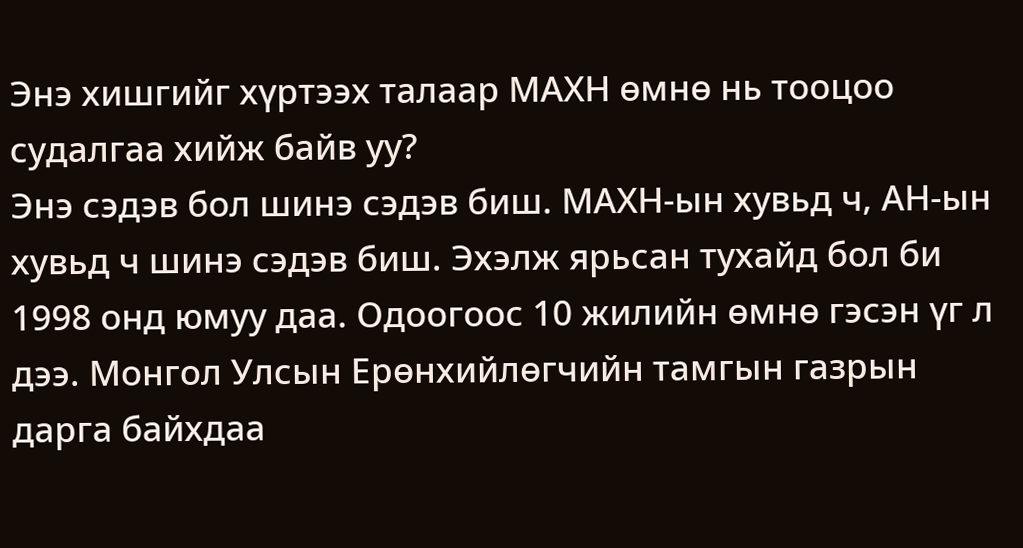Энэ хишгийг хүртээх талаар МАХН өмнө нь тооцоо судалгаа хийж байв уу?
Энэ сэдэв бол шинэ сэдэв биш. МАХН-ын хувьд ч, АН-ын хувьд ч шинэ сэдэв биш. Эхэлж ярьсан тухайд бол би 1998 онд юмуу даа. Одоогоос 10 жилийн өмнө гэсэн үг л дээ. Монгол Улсын Ерөнхийлөгчийн тамгын газрын дарга байхдаа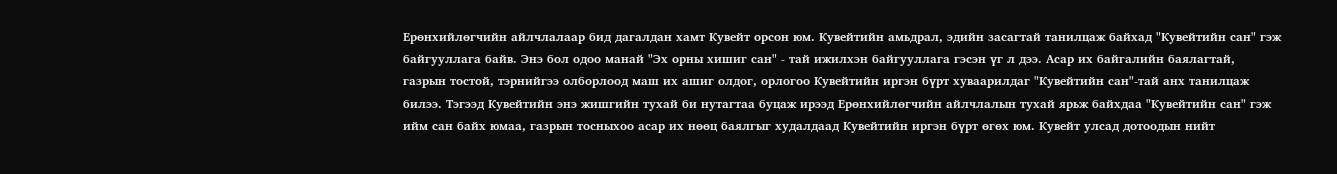Ерөнхийлөгчийн айлчлалаар бид дагалдан хамт Кувейт орсон юм. Кувейтийн амьдрал, эдийн засагтай танилцаж байхад "Кувейтийн сан" гэж байгууллага байв. Энэ бол одоо манай "Эх орны хишиг сан" - тай ижилхэн байгууллага гэсэн үг л дээ. Асар их байгалийн баялагтай, газрын тостой, тэрнийгээ олборлоод маш их ашиг олдог, орлогоо Кувейтийн иргэн бүрт хуваарилдаг "Кувейтийн сан"-тай анх танилцаж билээ. Тэгээд Кувейтийн энэ жишгийн тухай би нутагтаа буцаж ирээд Ерөнхийлөгчийн айлчлалын тухай ярьж байхдаа "Кувейтийн сан" гэж ийм сан байх юмаа, газрын тосныхоо асар их нөөц баялгыг худалдаад Кувейтийн иргэн бүрт өгөх юм. Кувейт улсад дотоодын нийт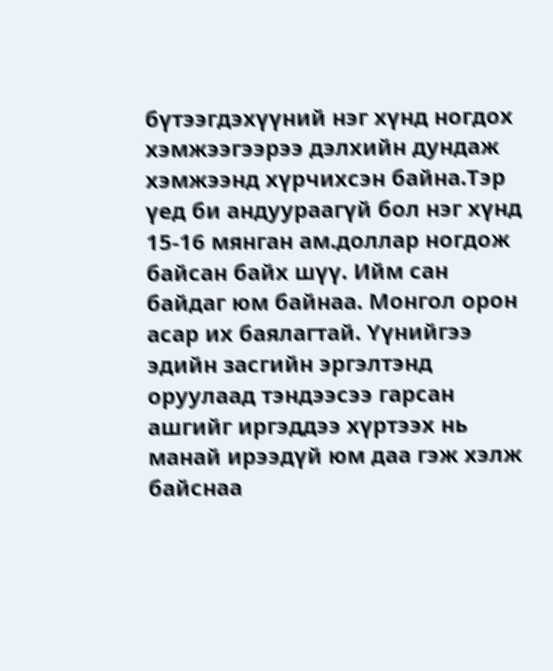бүтээгдэхүүний нэг хүнд ногдох хэмжээгээрээ дэлхийн дундаж хэмжээнд хүрчихсэн байна.Тэр үед би андуураагүй бол нэг хүнд 15-16 мянган ам.доллар ногдож байсан байх шүү. Ийм сан байдаг юм байнаа. Монгол орон асар их баялагтай. Үүнийгээ эдийн засгийн эргэлтэнд оруулаад тэндээсээ гарсан ашгийг иргэддээ хүртээх нь манай ирээдүй юм даа гэж хэлж байснаа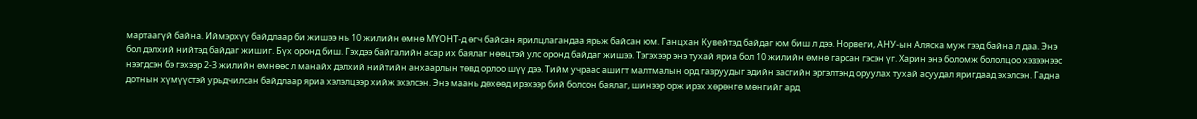мартаагүй байна. Иймэрхүү байдлаар би жишээ нь 10 жилийн өмнө МҮОНТ-д өгч байсан ярилцлагандаа ярьж байсан юм. Ганцхан Кувейтэд байдаг юм биш л дээ. Норвеги, АНУ-ын Аляска муж гээд байна л даа. Энэ бол дэлхий нийтэд байдаг жишиг. Бүх оронд биш. Гэхдээ байгалийн асар их баялаг нөөцтэй улс оронд байдаг жишээ. Тэгэхээр энэ тухай яриа бол 10 жилийн өмнө гарсан гэсэн үг. Харин энэ боломж бололцоо хэзээнээс нээгдсэн бэ гэхээр 2-3 жилийн өмнөөс л манайх дэлхий нийтийн анхаарлын төвд орлоо шүү дээ. Тийм учраас ашигт малтмалын орд газруудыг эдийн засгийн эргэлтэнд оруулах тухай асуудал яригдаад эхэлсэн. Гадна дотнын хүмүүстэй урьдчилсан байдлаар яриа хэлэлцээр хийж эхэлсэн. Энэ маань дөхөөд ирэхээр бий болсон баялаг, шинээр орж ирэх хөрөнгө мөнгийг ард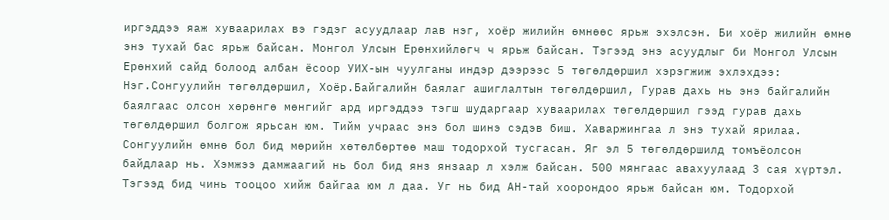иргэддээ яаж хуваарилах вэ гэдэг асуудлаар лав нэг, хоёр жилийн өмнөөс ярьж эхэлсэн. Би хоёр жилийн өмнө энэ тухай бас ярьж байсан. Монгол Улсын Ерөнхийлөгч ч ярьж байсан. Тэгээд энэ асуудлыг би Монгол Улсын Ерөнхий сайд болоод албан ёсоор УИХ-ын чуулганы индэр дээрээс 5 төгөлдөршил хэрэгжиж эхлэхдээ: Нэг.Сонгуулийн төгөлдөршил, Хоёр.Байгалийн баялаг ашиглалтын төгөлдөршил, Гурав дахь нь энэ байгалийн баялгаас олсон хөрөнгө мөнгийг ард иргэддээ тэгш шударгаар хуваарилах төгөлдөршил гээд гурав дахь төгөлдөршил болгож ярьсан юм. Тийм учраас энэ бол шинэ сэдэв биш. Хаваржингаа л энэ тухай ярилаа. Сонгуулийн өмнө бол бид мөрийн хөтөлбөртөө маш тодорхой тусгасан. Яг эл 5 төгөлдөршилд томъёолсон байдлаар нь. Хэмжээ дамжаагий нь бол бид янз янзаар л хэлж байсан. 500 мянгаас авахуулаад 3 сая хүртэл. Тэгээд бид чинь тооцоо хийж байгаа юм л даа. Уг нь бид АН-тай хоорондоо ярьж байсан юм. Тодорхой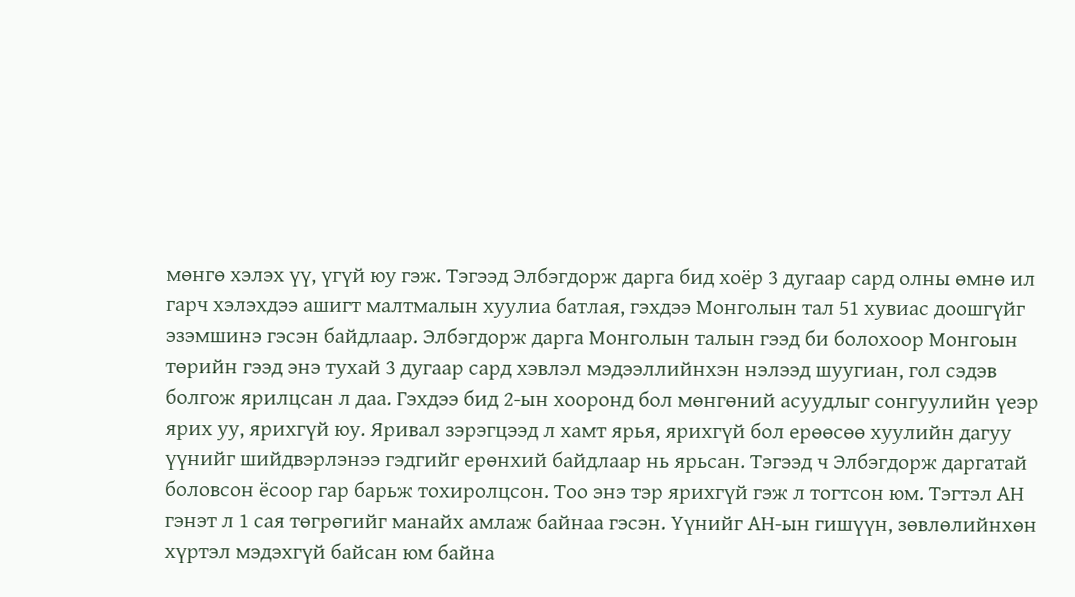мөнгө хэлэх үү, үгүй юу гэж. Тэгээд Элбэгдорж дарга бид хоёр 3 дугаар сард олны өмнө ил гарч хэлэхдээ ашигт малтмалын хуулиа батлая, гэхдээ Монголын тал 51 хувиас доошгүйг эзэмшинэ гэсэн байдлаар. Элбэгдорж дарга Монголын талын гээд би болохоор Монгоын төрийн гээд энэ тухай 3 дугаар сард хэвлэл мэдээллийнхэн нэлээд шуугиан, гол сэдэв болгож ярилцсан л даа. Гэхдээ бид 2-ын хооронд бол мөнгөний асуудлыг сонгуулийн үеэр ярих уу, ярихгүй юу. Яривал зэрэгцээд л хамт ярья, ярихгүй бол ерөөсөө хуулийн дагуу үүнийг шийдвэрлэнээ гэдгийг ерөнхий байдлаар нь ярьсан. Тэгээд ч Элбэгдорж даргатай боловсон ёсоор гар барьж тохиролцсон. Тоо энэ тэр ярихгүй гэж л тогтсон юм. Тэгтэл АН гэнэт л 1 сая төгрөгийг манайх амлаж байнаа гэсэн. Үүнийг АН-ын гишүүн, зөвлөлийнхөн хүртэл мэдэхгүй байсан юм байна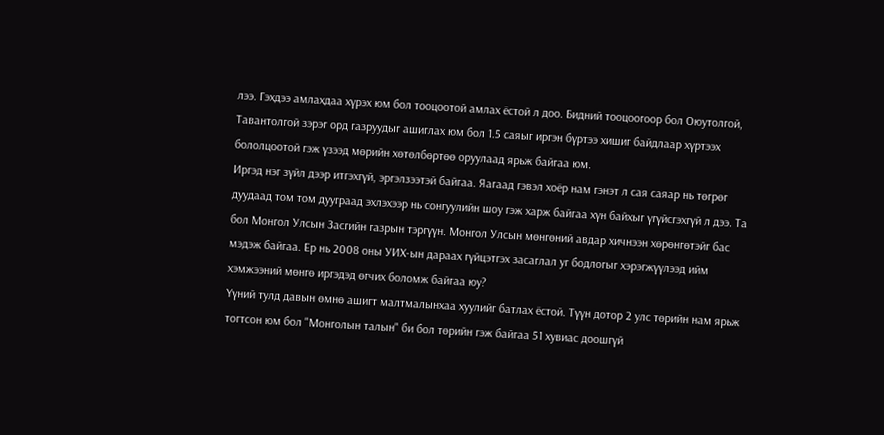лээ. Гэхдээ амлахдаа хүрэх юм бол тооцоотой амлах ёстой л доо. Бидний тооцоогоор бол Оюутолгой, Тавантолгой зэрэг орд газруудыг ашиглах юм бол 1.5 саяыг иргэн бүртээ хишиг байдлаар хүртээх бололцоотой гэж үзээд мөрийн хөтөлбөртөө оруулаад ярьж байгаа юм.
Иргэд нэг зүйл дээр итгэхгүй, эргэлзээтэй байгаа. Яагаад гэвэл хоёр нам гэнэт л сая саяар нь төгрөг дуудаад том том дууграад эхлэхээр нь сонгуулийн шоу гэж харж байгаа хүн байхыг үгүйсгэхгүй л дээ. Та бол Монгол Улсын Засгийн газрын тэргүүн. Монгол Улсын мөнгөний авдар хичнээн хөрөнгөтэйг бас мэдэж байгаа. Ер нь 2008 оны УИХ-ын дараах гүйцэтгэх засаглал уг бодлогыг хэрэгжүүлээд ийм хэмжээний мөнгө иргэдэд өгчих боломж байгаа юу?
Үүний тулд давын өмнө ашигт малтмалынхаа хуулийг батлах ёстой. Түүн дотор 2 улс төрийн нам ярьж тогтсон юм бол "Монголын талын" би бол төрийн гэж байгаа 51 хувиас доошгүй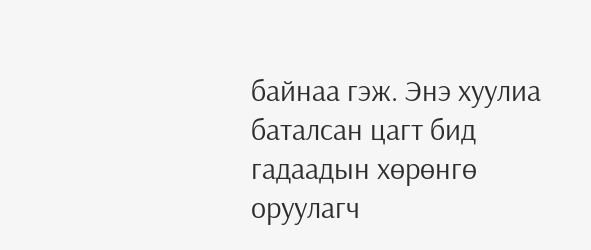байнаа гэж. Энэ хуулиа баталсан цагт бид гадаадын хөрөнгө оруулагч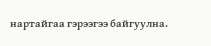нартайгаа гэрээгээ байгуулна.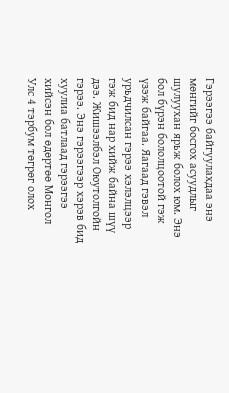Гэрээгээ байгуулахдаа энэ мөнгийг босгох асуудлыг шулуухан ярьж болох юм. Энэ бол бүрэн бололцоотой гэж үзэж байгаа. Яагаад гэвэл урьдчилсан гэрээ хэлэлцээр гэж бид нар хийж байна шүү дээ. Жишээлбэл Оюутолгойн гэрээ. Энэ гэрээгээр хэрэв бид хуулиа батлаад гэрээгээ хийсэн бол өдөртөө Монгол Улс 4 тэрбум төгрөг олох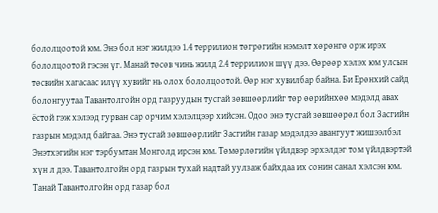бололцоотой юм. Энэ бол нэг жилдээ 1.4 террилион төгрөгийн нэмэлт хөрөнгө орж ирэх бололцоотой гэсэн үг. Манай төсөв чинь жилд 2.4 террилион шүү дээ. Өөрөөр хэлэх юм улсын төсвийн хагасаас илүү хувийг нь олох бололцоотой. Өөр нэг хувилбар байна. Би Ерөнхий сайд болонгуутаа Тавантолгойн орд газруудын тусгай зөвшөөрлийг төр өөрийнхөө мэдэлд авах ёстой гэж хэлээд гурван сар орчим хэлэлцээр хийсэн. Одоо энэ тусгай зөвшөөрөл бол Засгийн газрын мэдэлд байгаа. Энэ тусгай зөвшөөрлийг Засгийн газар мэдэлдээ авангуут жишээлбэл Энэтхэгийн нэг тэрбумтан Монголд ирсэн юм. Төмөрлөгийн үйлдвэр эрхэлдэг том үйлдвэртэй хүн л дээ. Тавантолгойн орд газрын тухай надтай уулзаж байхдаа их сонин санал хэлсэн юм. Танай Тавантолгойн орд газар бол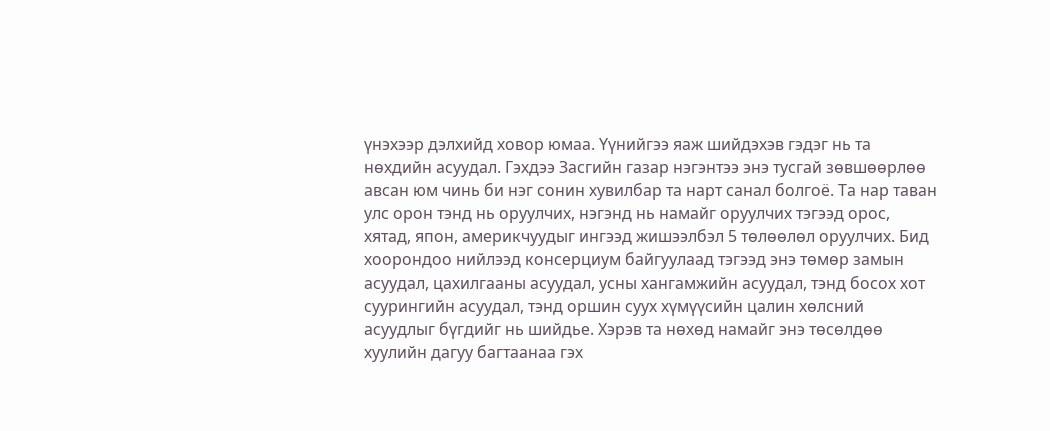үнэхээр дэлхийд ховор юмаа. Үүнийгээ яаж шийдэхэв гэдэг нь та нөхдийн асуудал. Гэхдээ Засгийн газар нэгэнтээ энэ тусгай зөвшөөрлөө авсан юм чинь би нэг сонин хувилбар та нарт санал болгоё. Та нар таван улс орон тэнд нь оруулчих, нэгэнд нь намайг оруулчих тэгээд орос, хятад, япон, америкчуудыг ингээд жишээлбэл 5 төлөөлөл оруулчих. Бид хоорондоо нийлээд консерциум байгуулаад тэгээд энэ төмөр замын асуудал, цахилгааны асуудал, усны хангамжийн асуудал, тэнд босох хот суурингийн асуудал, тэнд оршин суух хүмүүсийн цалин хөлсний асуудлыг бүгдийг нь шийдье. Хэрэв та нөхөд намайг энэ төсөлдөө хуулийн дагуу багтаанаа гэх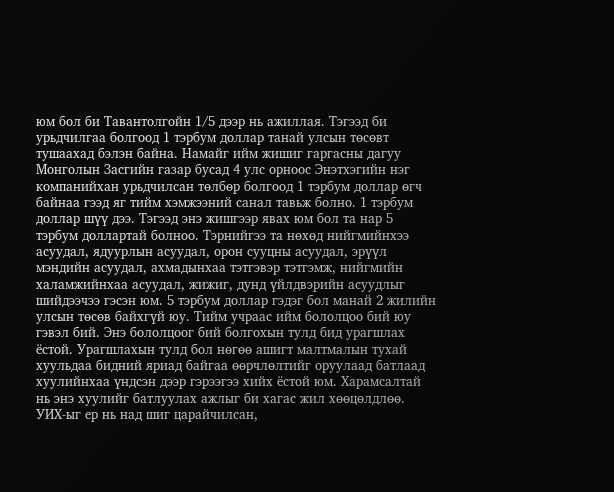юм бол би Тавантолгойн 1/5 дээр нь ажиллая. Тэгээд би урьдчилгаа болгоод 1 тэрбум доллар танай улсын төсөвт тушаахад бэлэн байна. Намайг ийм жишиг гаргасны дагуу Монголын Засгийн газар бусад 4 улс орноос Энэтхэгийн нэг компанийхан урьдчилсан төлбөр болгоод 1 тэрбум доллар өгч байнаа гээд яг тийм хэмжээний санал тавьж болно. 1 тэрбум доллар шүү дээ. Тэгээд энэ жишгээр явах юм бол та нар 5 тэрбум доллартай болноо. Тэрнийгээ та нөхөд нийгмийнхээ асуудал, ядуурлын асуудал, орон сууцны асуудал, эрүүл мэндийн асуудал, ахмадынхаа тэтгэвэр тэтгэмж, нийгмийн халамжийнхаа асуудал, жижиг, дунд үйлдвэрийн асуудлыг шийдээчээ гэсэн юм. 5 тэрбум доллар гэдэг бол манай 2 жилийн улсын төсөв байхгүй юу. Тийм учраас ийм бололцоо бий юу гэвэл бий. Энэ бололцоог бий болгохын тулд бид урагшлах ёстой. Урагшлахын тулд бол нөгөө ашигт малтмалын тухай хуульдаа бидний яриад байгаа өөрчлөлтийг оруулаад батлаад хуулийнхаа үндсэн дээр гэрээгээ хийх ёстой юм. Харамсалтай нь энэ хуулийг батлуулах ажлыг би хагас жил хөөцөлдлөө. УИХ-ыг ер нь над шиг царайчилсан,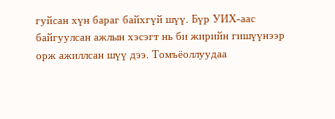гуйсан хүн бараг байхгүй шүү. Бүр УИХ-аас байгуулсан ажлын хэсэгт нь би жирийн гишүүнээр орж ажиллсан шүү дээ. Томъёоллуудаа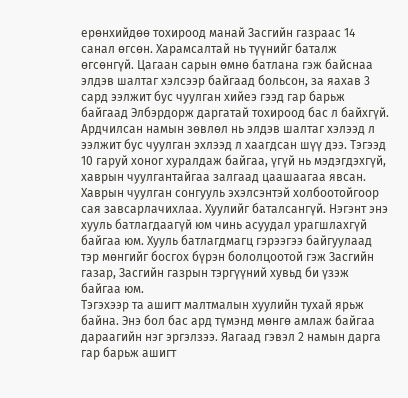ерөнхийдөө тохироод манай Засгийн газраас 14 санал өгсөн. Харамсалтай нь түүнийг баталж өгсөнгүй. Цагаан сарын өмнө батлана гэж байснаа элдэв шалтаг хэлсээр байгаад больсон, за яахав 3 сард ээлжит бус чуулган хийеэ гээд гар барьж байгаад Элбэрдорж даргатай тохироод бас л байхгүй. Ардчилсан намын зөвлөл нь элдэв шалтаг хэлээд л ээлжит бус чуулган эхлээд л хаагдсан шүү дээ. Тэгээд 10 гаруй хоног хуралдаж байгаа, үгүй нь мэдэгдэхгүй, хаврын чуулгантайгаа залгаад цаашаагаа явсан. Хаврын чуулган сонгууль эхэлсэнтэй холбоотойгоор сая завсарлачихлаа. Хуулийг баталсангүй. Нэгэнт энэ хууль батлагдаагүй юм чинь асуудал урагшлахгүй байгаа юм. Хууль батлагдмагц гэрээгээ байгуулаад тэр мөнгийг босгох бүрэн бололцоотой гэж Засгийн газар, Засгийн газрын тэргүүний хувьд би үзэж байгаа юм.
Тэгэхээр та ашигт малтмалын хуулийн тухай ярьж байна. Энэ бол бас ард түмэнд мөнгө амлаж байгаа дараагийн нэг эргэлзээ. Яагаад гэвэл 2 намын дарга гар барьж ашигт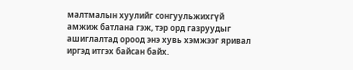малтмалын хуулийг сонгуульжихгүй амжиж батлана гэж, тэр орд газруудыг ашиглалтад ороод энэ хувь хэмжээг яривал иргэд итгэх байсан байх.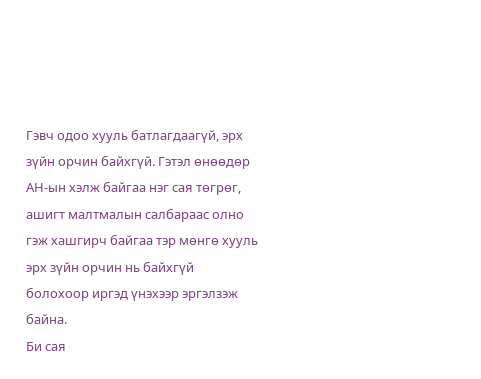Гэвч одоо хууль батлагдаагүй, эрх зүйн орчин байхгүй. Гэтэл өнөөдөр АН-ын хэлж байгаа нэг сая төгрөг, ашигт малтмалын салбараас олно гэж хашгирч байгаа тэр мөнгө хууль эрх зүйн орчин нь байхгүй болохоор иргэд үнэхээр эргэлзэж байна.
Би сая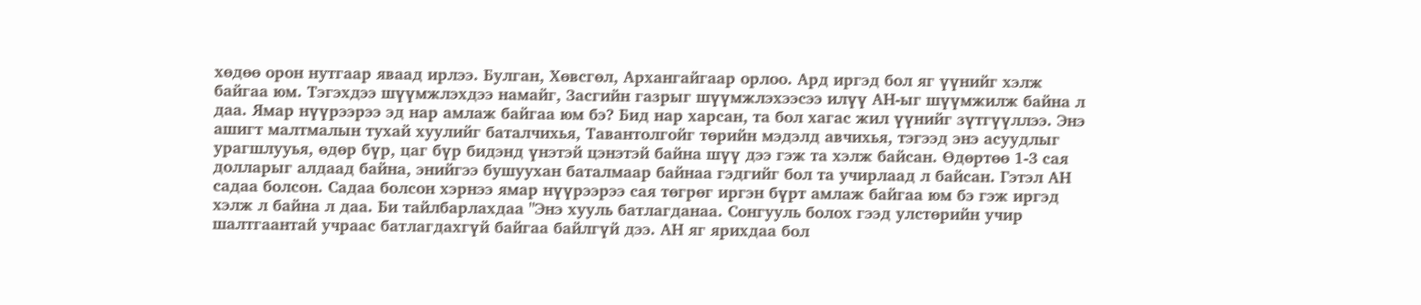хөдөө орон нутгаар яваад ирлээ. Булган, Хөвсгөл, Архангайгаар орлоо. Ард иргэд бол яг үүнийг хэлж байгаа юм. Тэгэхдээ шүүмжлэхдээ намайг, Засгийн газрыг шүүмжлэхээсээ илүү АН-ыг шүүмжилж байна л даа. Ямар нүүрээрээ эд нар амлаж байгаа юм бэ? Бид нар харсан, та бол хагас жил үүнийг зүтгүүллээ. Энэ ашигт малтмалын тухай хуулийг баталчихья, Тавантолгойг төрийн мэдэлд авчихья, тэгээд энэ асуудлыг урагшлууья, өдөр бүр, цаг бүр бидэнд үнэтэй цэнэтэй байна шүү дээ гэж та хэлж байсан. Өдөртөө 1-3 сая долларыг алдаад байна, энийгээ бушуухан баталмаар байнаа гэдгийг бол та учирлаад л байсан. Гэтэл АН садаа болсон. Садаа болсон хэрнээ ямар нүүрээрээ сая төгрөг иргэн бүрт амлаж байгаа юм бэ гэж иргэд хэлж л байна л даа. Би тайлбарлахдаа "Энэ хууль батлагданаа. Сонгууль болох гээд улстөрийн учир шалтгаантай учраас батлагдахгүй байгаа байлгүй дээ. АН яг ярихдаа бол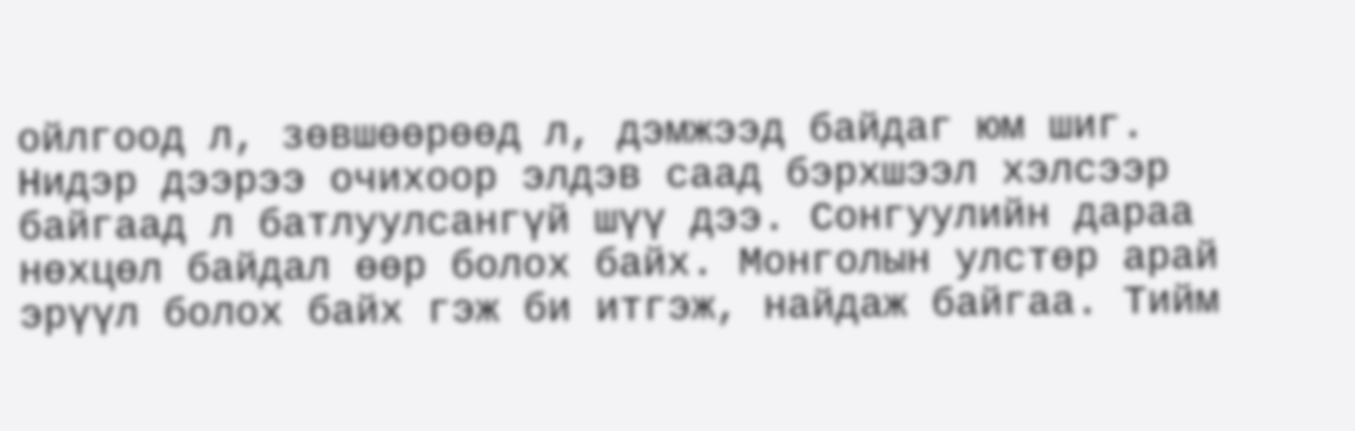ойлгоод л, зөвшөөрөөд л, дэмжээд байдаг юм шиг. Нидэр дээрээ очихоор элдэв саад бэрхшээл хэлсээр байгаад л батлуулсангүй шүү дээ. Сонгуулийн дараа нөхцөл байдал өөр болох байх. Монголын улстөр арай эрүүл болох байх гэж би итгэж, найдаж байгаа. Тийм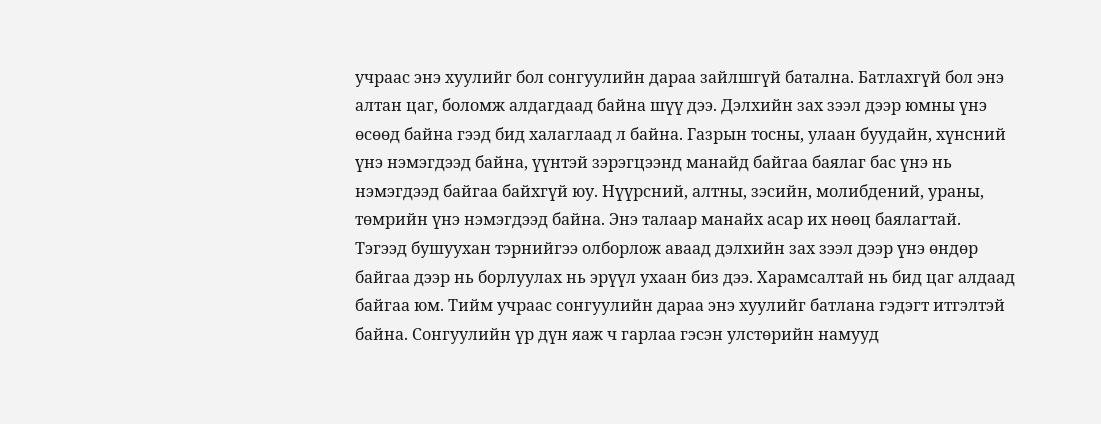учраас энэ хуулийг бол сонгуулийн дараа зайлшгүй батална. Батлахгүй бол энэ алтан цаг, боломж алдагдаад байна шүү дээ. Дэлхийн зах зээл дээр юмны үнэ өсөөд байна гээд бид халаглаад л байна. Газрын тосны, улаан буудайн, хүнсний үнэ нэмэгдээд байна, үүнтэй зэрэгцээнд манайд байгаа баялаг бас үнэ нь нэмэгдээд байгаа байхгүй юу. Нүүрсний, алтны, зэсийн, молибдений, ураны, төмрийн үнэ нэмэгдээд байна. Энэ талаар манайх асар их нөөц баялагтай. Тэгээд бушуухан тэрнийгээ олборлож аваад дэлхийн зах зээл дээр үнэ өндөр байгаа дээр нь борлуулах нь эрүүл ухаан биз дээ. Харамсалтай нь бид цаг алдаад байгаа юм. Тийм учраас сонгуулийн дараа энэ хуулийг батлана гэдэгт итгэлтэй байна. Сонгуулийн үр дүн яаж ч гарлаа гэсэн улстөрийн намууд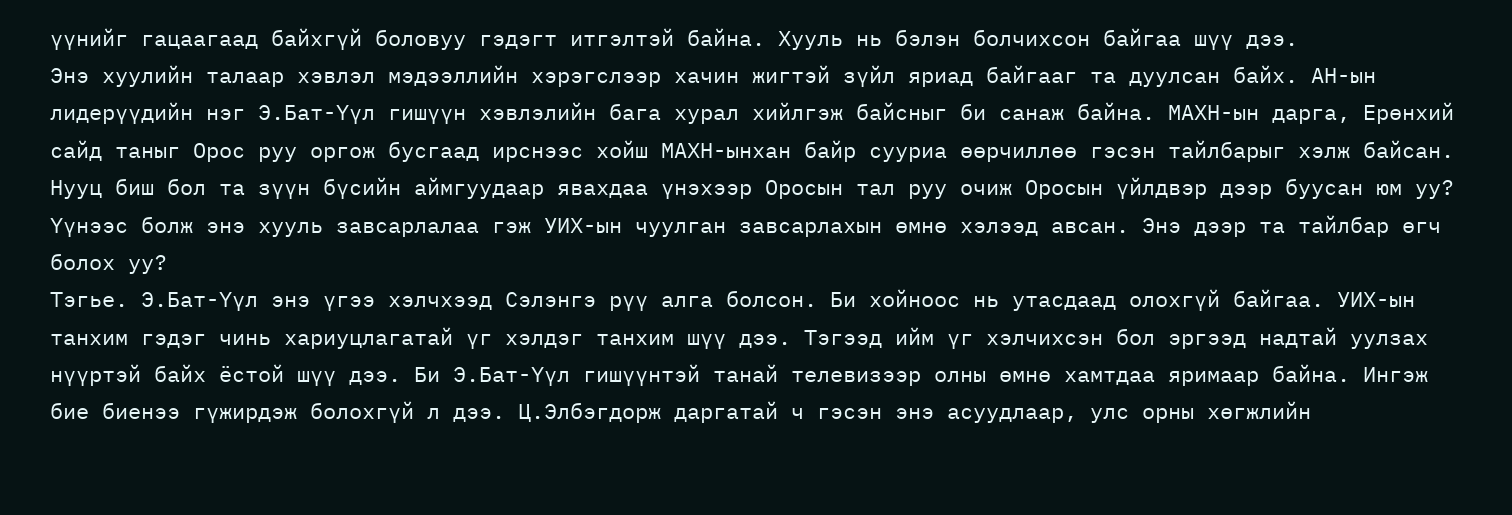үүнийг гацаагаад байхгүй боловуу гэдэгт итгэлтэй байна. Хууль нь бэлэн болчихсон байгаа шүү дээ.
Энэ хуулийн талаар хэвлэл мэдээллийн хэрэгслээр хачин жигтэй зүйл яриад байгааг та дуулсан байх. АН-ын лидерүүдийн нэг Э.Бат-Үүл гишүүн хэвлэлийн бага хурал хийлгэж байсныг би санаж байна. МАХН-ын дарга, Ерөнхий сайд таныг Орос руу оргож бусгаад ирснээс хойш МАХН-ынхан байр сууриа өөрчиллөө гэсэн тайлбарыг хэлж байсан. Нууц биш бол та зүүн бүсийн аймгуудаар явахдаа үнэхээр Оросын тал руу очиж Оросын үйлдвэр дээр буусан юм уу? Үүнээс болж энэ хууль завсарлалаа гэж УИХ-ын чуулган завсарлахын өмнө хэлээд авсан. Энэ дээр та тайлбар өгч болох уу?
Тэгье. Э.Бат-Үүл энэ үгээ хэлчхээд Сэлэнгэ рүү алга болсон. Би хойноос нь утасдаад олохгүй байгаа. УИХ-ын танхим гэдэг чинь хариуцлагатай үг хэлдэг танхим шүү дээ. Тэгээд ийм үг хэлчихсэн бол эргээд надтай уулзах нүүртэй байх ёстой шүү дээ. Би Э.Бат-Үүл гишүүнтэй танай телевизээр олны өмнө хамтдаа яримаар байна. Ингэж бие биенээ гүжирдэж болохгүй л дээ. Ц.Элбэгдорж даргатай ч гэсэн энэ асуудлаар, улс орны хөгжлийн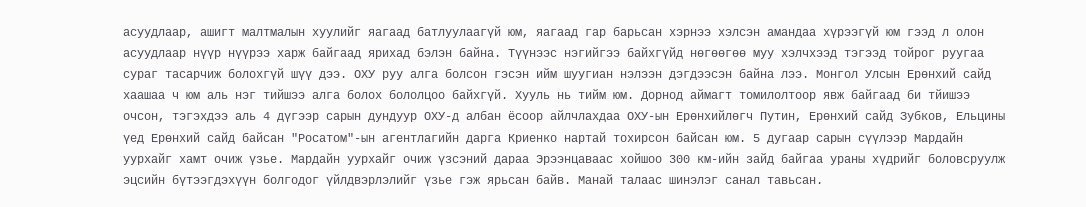асуудлаар, ашигт малтмалын хуулийг яагаад батлуулаагүй юм, яагаад гар барьсан хэрнээ хэлсэн амандаа хүрээгүй юм гээд л олон асуудлаар нүүр нүүрээ харж байгаад ярихад бэлэн байна. Түүнээс нэгийгээ байхгүйд нөгөөгөө муу хэлчхээд тэгээд тойрог руугаа сураг тасарчиж болохгүй шүү дээ. ОХУ руу алга болсон гэсэн ийм шуугиан нэлээн дэгдээсэн байна лээ. Монгол Улсын Ерөнхий сайд хаашаа ч юм аль нэг тийшээ алга болох бололцоо байхгүй. Хууль нь тийм юм. Дорнод аймагт томилолтоор явж байгаад би тйишээ очсон, тэгэхдээ аль 4 дүгээр сарын дундуур ОХУ-д албан ёсоор айлчлахдаа ОХУ-ын Ерөнхийлөгч Путин, Ерөнхий сайд Зубков, Ельцины үед Ерөнхий сайд байсан "Росатом"-ын агентлагийн дарга Криенко нартай тохирсон байсан юм. 5 дугаар сарын сүүлээр Мардайн уурхайг хамт очиж үзье. Мардайн уурхайг очиж үзсэний дараа Эрээнцаваас хойшоо 300 км-ийн зайд байгаа ураны хүдрийг боловсруулж эцсийн бүтээгдэхүүн болгодог үйлдвэрлэлийг үзье гэж ярьсан байв. Манай талаас шинэлэг санал тавьсан.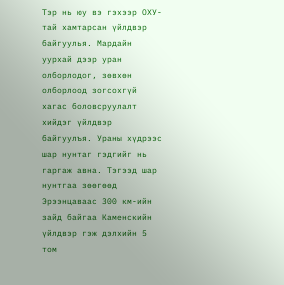Тэр нь юу вэ гэхээр ОХУ-тай хамтарсан үйлдвэр байгуулья. Мардайн уурхай дээр уран олборлодог, зөвхөн олборлоод зогсохгүй хагас боловсруулалт хийдэг үйлдвэр байгуулъя. Ураны хүдрээс шар нунтаг гэдгийг нь гаргаж авна. Тэгээд шар нунтгаа зөөгөөд Эрээнцаваас 300 км-ийн зайд байгаа Каменскийн үйлдвэр гэж дэлхийн 5 том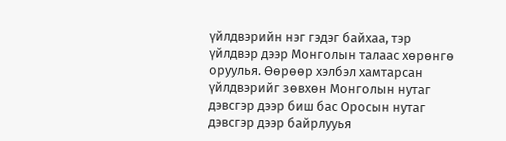үйлдвэрийн нэг гэдэг байхаа, тэр үйлдвэр дээр Монголын талаас хөрөнгө оруулья. Өөрөөр хэлбэл хамтарсан үйлдвэрийг зөвхөн Монголын нутаг дэвсгэр дээр биш бас Оросын нутаг дэвсгэр дээр байрлууья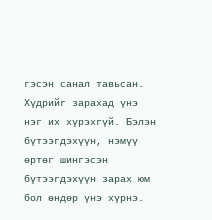гэсэн санал тавьсан. Хүдрийг зарахад үнэ нэг их хүрэхгүй. Бэлэн бүтээгдэхүүн, нэмүү өртөг шингэсэн бүтээгдэхүүн зарах юм бол өндөр үнэ хүрнэ.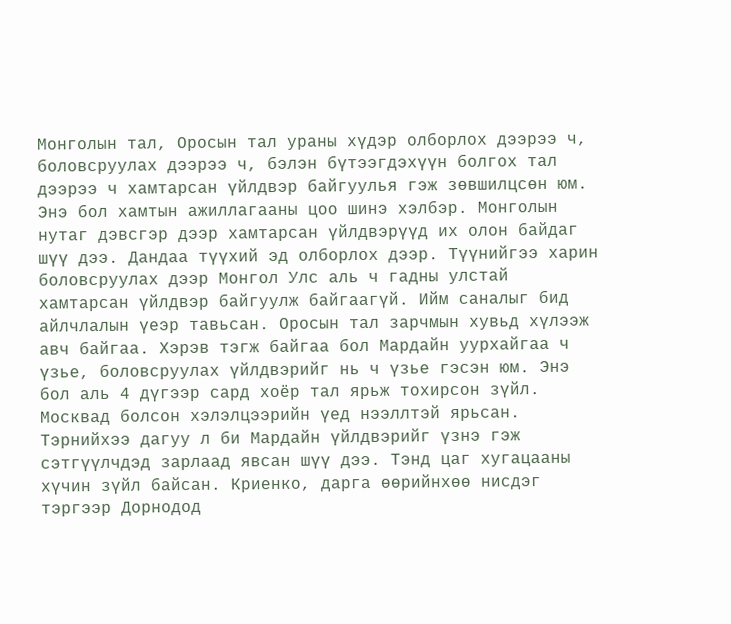Монголын тал, Оросын тал ураны хүдэр олборлох дээрээ ч, боловсруулах дээрээ ч, бэлэн бүтээгдэхүүн болгох тал дээрээ ч хамтарсан үйлдвэр байгуулья гэж зөвшилцсөн юм. Энэ бол хамтын ажиллагааны цоо шинэ хэлбэр. Монголын нутаг дэвсгэр дээр хамтарсан үйлдвэрүүд их олон байдаг шүү дээ. Дандаа түүхий эд олборлох дээр. Түүнийгээ харин боловсруулах дээр Монгол Улс аль ч гадны улстай хамтарсан үйлдвэр байгуулж байгаагүй. Ийм саналыг бид айлчлалын үеэр тавьсан. Оросын тал зарчмын хувьд хүлээж авч байгаа. Хэрэв тэгж байгаа бол Мардайн уурхайгаа ч үзье, боловсруулах үйлдвэрийг нь ч үзье гэсэн юм. Энэ бол аль 4 дүгээр сард хоёр тал ярьж тохирсон зүйл. Москвад болсон хэлэлцээрийн үед нээллтэй ярьсан. Тэрнийхээ дагуу л би Мардайн үйлдвэрийг үзнэ гэж сэтгүүлчдэд зарлаад явсан шүү дээ. Тэнд цаг хугацааны хүчин зүйл байсан. Криенко, дарга өөрийнхөө нисдэг тэргээр Дорнодод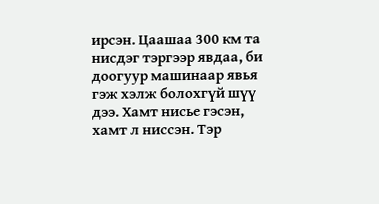ирсэн. Цаашаа 300 км та нисдэг тэргээр явдаа, би доогуур машинаар явья гэж хэлж болохгүй шүү дээ. Хамт нисье гэсэн, хамт л ниссэн. Тэр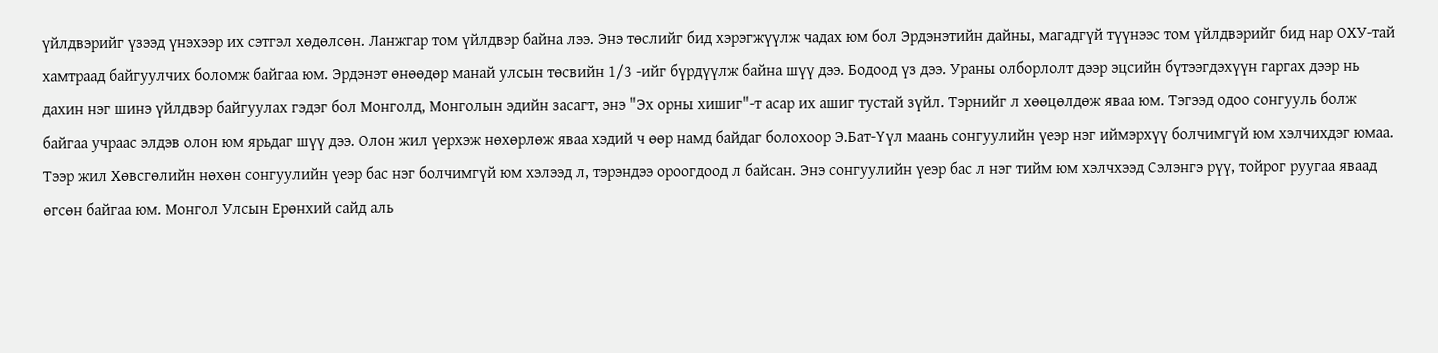үйлдвэрийг үзээд үнэхээр их сэтгэл хөдөлсөн. Ланжгар том үйлдвэр байна лээ. Энэ төслийг бид хэрэгжүүлж чадах юм бол Эрдэнэтийн дайны, магадгүй түүнээс том үйлдвэрийг бид нар ОХУ-тай хамтраад байгуулчих боломж байгаа юм. Эрдэнэт өнөөдөр манай улсын төсвийн 1/3 -ийг бүрдүүлж байна шүү дээ. Бодоод үз дээ. Ураны олборлолт дээр эцсийн бүтээгдэхүүн гаргах дээр нь дахин нэг шинэ үйлдвэр байгуулах гэдэг бол Монголд, Монголын эдийн засагт, энэ "Эх орны хишиг"-т асар их ашиг тустай зүйл. Тэрнийг л хөөцөлдөж яваа юм. Тэгээд одоо сонгууль болж байгаа учраас элдэв олон юм ярьдаг шүү дээ. Олон жил үерхэж нөхөрлөж яваа хэдий ч өөр намд байдаг болохоор Э.Бат-Үүл маань сонгуулийн үеэр нэг иймэрхүү болчимгүй юм хэлчихдэг юмаа. Тээр жил Хөвсгөлийн нөхөн сонгуулийн үеэр бас нэг болчимгүй юм хэлээд л, тэрэндээ ороогдоод л байсан. Энэ сонгуулийн үеэр бас л нэг тийм юм хэлчхээд Сэлэнгэ рүү, тойрог руугаа яваад өгсөн байгаа юм. Монгол Улсын Ерөнхий сайд аль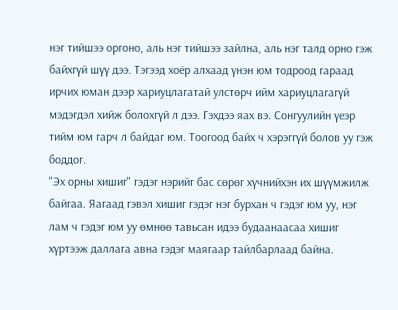нэг тийшээ оргоно, аль нэг тийшээ зайлна, аль нэг талд орно гэж байхгүй шүү дээ. Тэгээд хоёр алхаад үнэн юм тодроод гараад ирчих юман дээр хариуцлагатай улстөрч ийм хариуцлагагүй мэдэгдэл хийж болохгүй л дээ. Гэхдээ яах вэ. Сонгуулийн үеэр тийм юм гарч л байдаг юм. Тоогоод байх ч хэрэггүй болов уу гэж боддог.
"Эх орны хишиг" гэдэг нэрийг бас сөрөг хүчнийхэн их шүүмжилж байгаа. Яагаад гэвэл хишиг гэдэг нэг бурхан ч гэдэг юм уу, нэг лам ч гэдэг юм уу өмнөө тавьсан идээ будаанаасаа хишиг хүртээж даллага авна гэдэг маягаар тайлбарлаад байна.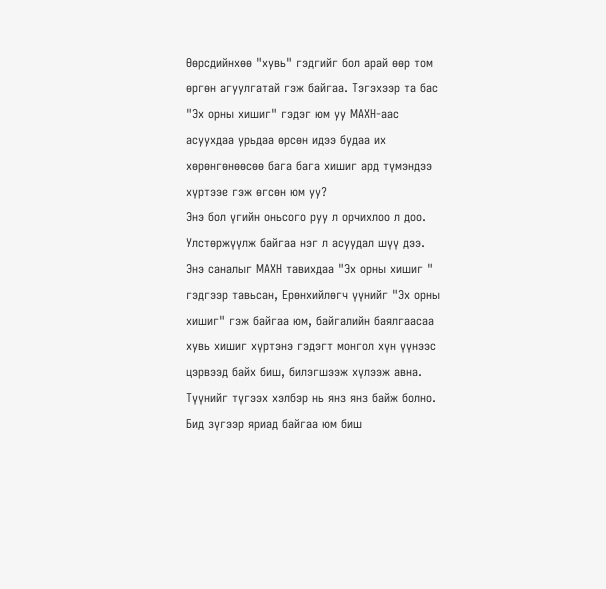Өөрсдийнхөө "хувь" гэдгийг бол арай өөр том өргөн агуулгатай гэж байгаа. Тэгэхээр та бас "Эх орны хишиг" гэдэг юм уу МАХН-аас асуухдаа урьдаа өрсөн идээ будаа их хөрөнгөнөөсөө бага бага хишиг ард түмэндээ хүртээе гэж өгсөн юм уу?
Энэ бол үгийн оньсого руу л орчихлоо л доо. Улстөржүүлж байгаа нэг л асуудал шүү дээ. Энэ саналыг МАХН тавихдаа "Эх орны хишиг " гэдгээр тавьсан, Ерөнхийлөгч үүнийг "Эх орны хишиг" гэж байгаа юм, байгалийн баялгаасаа хувь хишиг хүртэнэ гэдэгт монгол хүн үүнээс цэрвээд байх биш, билэгшээж хүлээж авна. Түүнийг түгээх хэлбэр нь янз янз байж болно. Бид зүгээр яриад байгаа юм биш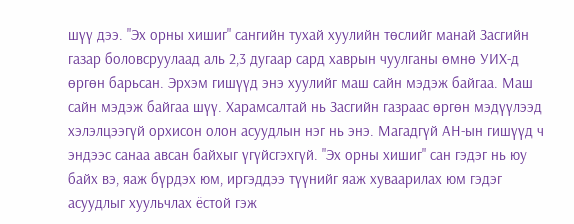шүү дээ. "Эх орны хишиг" сангийн тухай хуулийн төслийг манай Засгийн газар боловсруулаад аль 2,3 дугаар сард хаврын чуулганы өмнө УИХ-д өргөн барьсан. Эрхэм гишүүд энэ хуулийг маш сайн мэдэж байгаа. Маш сайн мэдэж байгаа шүү. Харамсалтай нь Засгийн газраас өргөн мэдүүлээд хэлэлцээгүй орхисон олон асуудлын нэг нь энэ. Магадгүй АН-ын гишүүд ч эндээс санаа авсан байхыг үгүйсгэхгүй. "Эх орны хишиг" сан гэдэг нь юу байх вэ, яаж бүрдэх юм, иргэддээ түүнийг яаж хуваарилах юм гэдэг асуудлыг хуульчлах ёстой гэж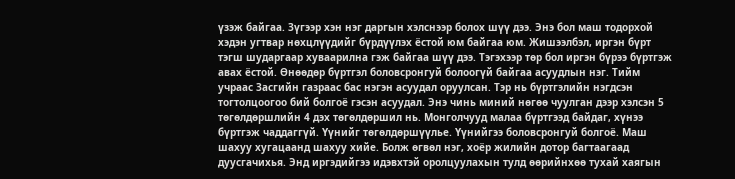үзэж байгаа. Зүгээр хэн нэг даргын хэлснээр болох шүү дээ. Энэ бол маш тодорхой хэдэн угтвар нөхцлүүдийг бүрдүүлэх ёстой юм байгаа юм. Жишээлбэл, иргэн бүрт тэгш шударгаар хуваарилна гэж байгаа шүү дээ. Тэгэхээр төр бол иргэн бүрээ бүртгэж авах ёстой. Өнөөдөр бүртгэл боловсронгуй болоогүй байгаа асуудлын нэг. Тийм учраас Засгийн газраас бас нэгэн асуудал оруулсан. Тэр нь бүртгэлийн нэгдсэн тогтолцоогоо бий болгоё гэсэн асуудал. Энэ чинь миний нөгөө чуулган дээр хэлсэн 5 төгөлдөршлийн 4 дэх төгөлдөршил нь. Монголчууд малаа бүртгээд байдаг, хүнээ бүртгэж чаддаггүй. Үүнийг төгөлдөршүүлье. Үүнийгээ боловсронгуй болгоё. Маш шахуу хугацаанд шахуу хийе. Болж өгвөл нэг, хоёр жилийн дотор багтаагаад дуусгачихья. Энд иргэдийгээ идэвхтэй оролцуулахын тулд өөрийнхөө тухай хаягын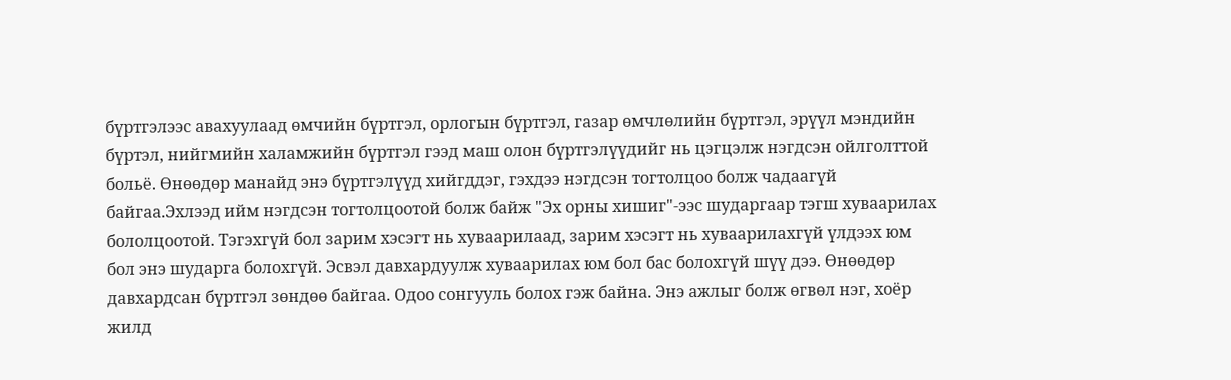бүртгэлээс авахуулаад өмчийн бүртгэл, орлогын бүртгэл, газар өмчлөлийн бүртгэл, эрүүл мэндийн бүртэл, нийгмийн халамжийн бүртгэл гээд маш олон бүртгэлүүдийг нь цэгцэлж нэгдсэн ойлголттой больё. Өнөөдөр манайд энэ бүртгэлүүд хийгддэг, гэхдээ нэгдсэн тогтолцоо болж чадаагүй байгаа.Эхлээд ийм нэгдсэн тогтолцоотой болж байж "Эх орны хишиг"-ээс шударгаар тэгш хуваарилах бололцоотой. Тэгэхгүй бол зарим хэсэгт нь хуваарилаад, зарим хэсэгт нь хуваарилахгүй үлдээх юм бол энэ шударга болохгүй. Эсвэл давхардуулж хуваарилах юм бол бас болохгүй шүү дээ. Өнөөдөр давхардсан бүртгэл зөндөө байгаа. Одоо сонгууль болох гэж байна. Энэ ажлыг болж өгвөл нэг, хоёр жилд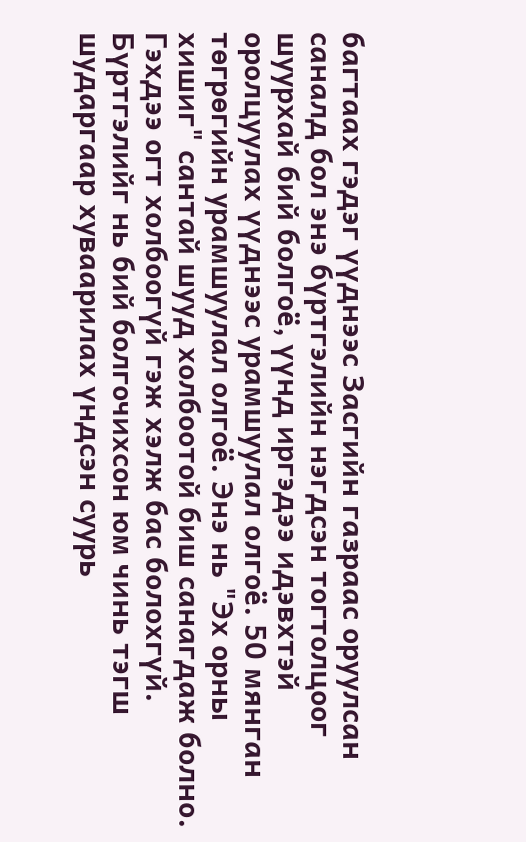багтаах гэдэг үүднээс Засгийн газраас оруулсан саналд бол энэ бүртгэлийн нэгдсэн тогтолцоог шуурхай бий болгоё, үүнд иргэдээ идэвхтэй оролцуулах үүднээс урамшуулал олгоё. 50 мянган төгрөгийн урамшуулал олгоё. Энэ нь "Эх орны хишиг" сантай шууд холбоотой биш санагдаж болно. Гэхдээ огт холбоогүй гэж хэлж бас болохгүй. Бүртгэлийг нь бий болгочихсон юм чинь тэгш шударгаар хуваарилах үндсэн суурь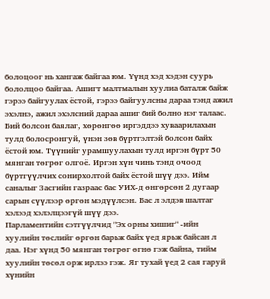болоцоог нь хангаж байгаа юм. Үүнд хэд хэдэн суурь бололцоо байгаа. Ашигт малтмалын хуулиа баталж байж гэрээ байгуулах ёстой, гэрээ байгуулсны дараа тэнд ажил эхэлнэ, ажил эхэлсний дараа ашиг бий болно нэг талаас. Бий болсон баялаг, хөрөнгөө иргэддээ хуваарилахын тулд болосронгуй, үнэн зөв бүртгэлтэй болсон байх ёстой юм. Түүнийг урамшуулахын тулд иргэн бүрт 50 мянган төгрөг олгоё. Иргэн хүн чинь тэнд очоод бүртгүүлчих сонирхолтой байх ёстой шүү дээ. Ийм саналыг Засгийн газраас бас УИХ-д өнгөрсөн 2 дугаар сарын сүүлээр өргөн мэдүүлсэн. Бас л элдэв шалтаг хэлээд хэлэлцээгүй шүү дээ.
Парламентийн сэтгүүлчид "Эх орны хишиг" -ийн хуулийн төслийг өргөн барьж байх үед ярьж байсан л даа. Нэг хүнд 50 мянган төгрөг өгнө гэж байна, тийм хуулийн төсөл орж ирлээ гэж. Яг тухай үед 2 сая гаруй хүнийн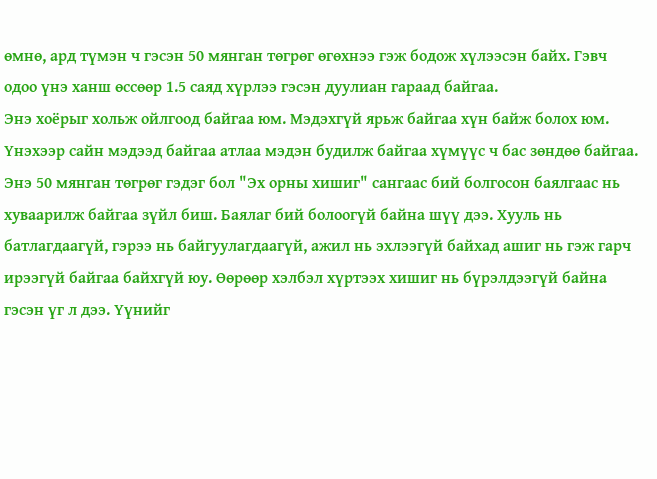өмнө, ард түмэн ч гэсэн 50 мянган төгрөг өгөхнээ гэж бодож хүлээсэн байх. Гэвч одоо үнэ ханш өссөөр 1.5 саяд хүрлээ гэсэн дуулиан гараад байгаа.
Энэ хоёрыг хольж ойлгоод байгаа юм. Мэдэхгүй ярьж байгаа хүн байж болох юм. Үнэхээр сайн мэдээд байгаа атлаа мэдэн будилж байгаа хүмүүс ч бас зөндөө байгаа. Энэ 50 мянган төгрөг гэдэг бол "Эх орны хишиг" сангаас бий болгосон баялгаас нь хуваарилж байгаа зүйл биш. Баялаг бий болоогүй байна шүү дээ. Хууль нь батлагдаагүй, гэрээ нь байгуулагдаагүй, ажил нь эхлээгүй байхад ашиг нь гэж гарч ирээгүй байгаа байхгүй юу. Өөрөөр хэлбэл хүртээх хишиг нь бүрэлдээгүй байна гэсэн үг л дээ. Үүнийг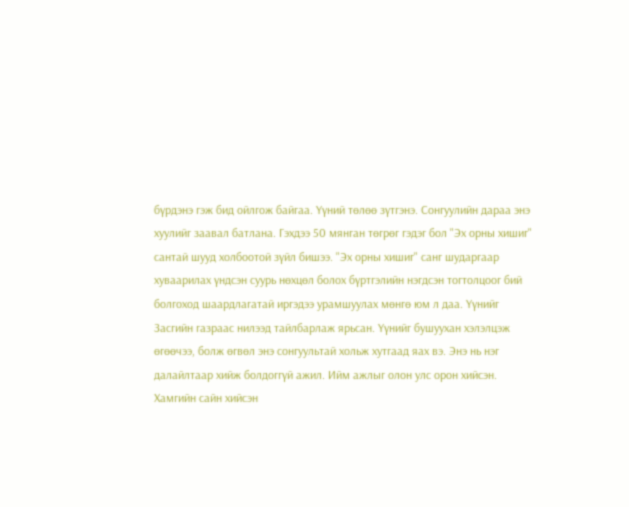бүрдэнэ гэж бид ойлгож байгаа. Үүний төлөө зүтгэнэ. Сонгуулийн дараа энэ хуулийг заавал батлана. Гэхдээ 50 мянган төгрөг гэдэг бол "Эх орны хишиг" сантай шууд холбоотой зүйл бишээ. "Эх орны хишиг" санг шударгаар хуваарилах үндсэн суурь нөхцөл болох бүртгэлийн нэгдсэн тогтолцоог бий болгоход шаардлагатай иргэдээ урамшуулах мөнгө юм л даа. Үүнийг Засгийн газраас нилээд тайлбарлаж ярьсан. Үүнийг бушуухан хэлэлцэж өгөөчээ, болж өгвөл энэ сонгуультай хольж хутгаад яах вэ. Энэ нь нэг далайлтаар хийж болдоггүй ажил. Ийм ажлыг олон улс орон хийсэн. Хамгийн сайн хийсэн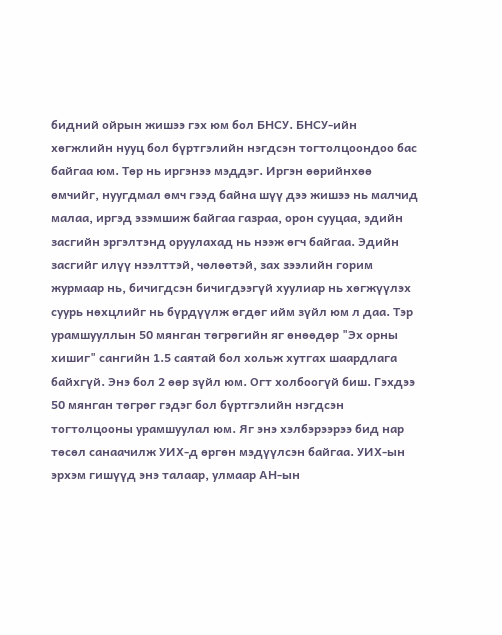бидний ойрын жишээ гэх юм бол БНСУ. БНСУ-ийн хөгжлийн нууц бол бүртгэлийн нэгдсэн тогтолцоондоо бас байгаа юм. Төр нь иргэнээ мэддэг. Иргэн өөрийнхөө өмчийг, нуугдмал өмч гээд байна шүү дээ жишээ нь малчид малаа, иргэд эзэмшиж байгаа газраа, орон сууцаа, эдийн засгийн эргэлтэнд оруулахад нь нээж өгч байгаа. Эдийн засгийг илүү нээлттэй, чөлөөтэй, зах зээлийн горим журмаар нь, бичигдсэн бичигдээгүй хуулиар нь хөгжүүлэх суурь нөхцлийг нь бүрдүүлж өгдөг ийм зүйл юм л даа. Тэр урамшууллын 50 мянган төгрөгийн яг өнөөдөр "Эх орны хишиг" сангийн 1.5 саятай бол хольж хутгах шаардлага байхгүй. Энэ бол 2 өөр зүйл юм. Огт холбоогүй биш. Гэхдээ 50 мянган төгрөг гэдэг бол бүртгэлийн нэгдсэн тогтолцооны урамшуулал юм. Яг энэ хэлбэрээрээ бид нар төсөл санаачилж УИХ-д өргөн мэдүүлсэн байгаа. УИХ-ын эрхэм гишүүд энэ талаар, улмаар АН-ын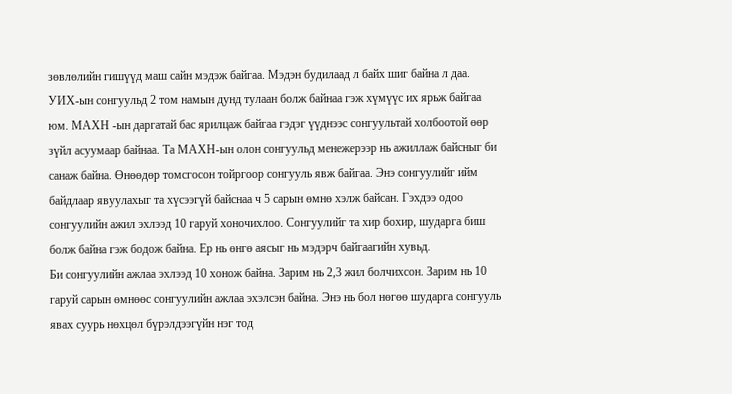зөвлөлийн гишүүд маш сайн мэдэж байгаа. Мэдэн будилаад л байх шиг байна л даа.
УИХ-ын сонгуульд 2 том намын дунд тулаан болж байнаа гэж хүмүүс их ярьж байгаа юм. МАХН -ын даргатай бас ярилцаж байгаа гэдэг үүднээс сонгуультай холбоотой өөр зүйл асуумаар байнаа. Та МАХН-ын олон сонгуульд менежерээр нь ажиллаж байсныг би санаж байна. Өнөөдөр томсгосон тойргоор сонгууль явж байгаа. Энэ сонгуулийг ийм байдлаар явуулахыг та хүсээгүй байснаа ч 5 сарын өмнө хэлж байсан. Гэхдээ одоо сонгуулийн ажил эхлээд 10 гаруй хоночихлоо. Сонгуулийг та хир бохир, шударга биш болж байна гэж бодож байна. Ер нь өнгө аясыг нь мэдэрч байгаагийн хувьд.
Би сонгуулийн ажлаа эхлээд 10 хонож байна. Зарим нь 2,3 жил болчихсон. Зарим нь 10 гаруй сарын өмнөөс сонгуулийн ажлаа эхэлсэн байна. Энэ нь бол нөгөө шударга сонгууль явах суурь нөхцөл бүрэлдээгүйн нэг тод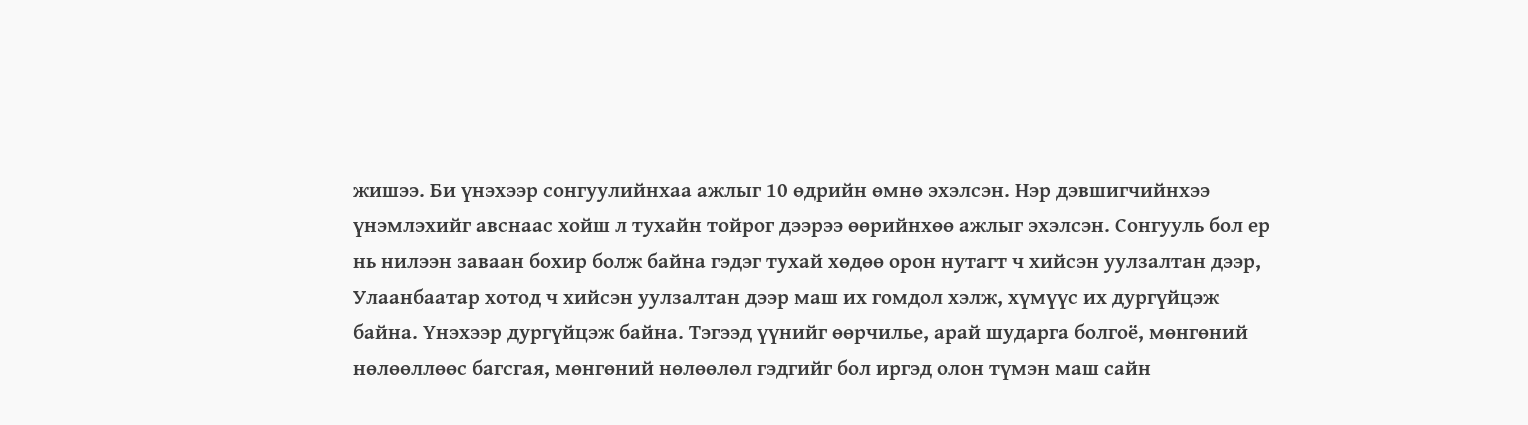жишээ. Би үнэхээр сонгуулийнхаа ажлыг 10 өдрийн өмнө эхэлсэн. Нэр дэвшигчийнхээ үнэмлэхийг авснаас хойш л тухайн тойрог дээрээ өөрийнхөө ажлыг эхэлсэн. Сонгууль бол ер нь нилээн заваан бохир болж байна гэдэг тухай хөдөө орон нутагт ч хийсэн уулзалтан дээр, Улаанбаатар хотод ч хийсэн уулзалтан дээр маш их гомдол хэлж, хүмүүс их дургүйцэж байна. Үнэхээр дургүйцэж байна. Тэгээд үүнийг өөрчилье, арай шударга болгоё, мөнгөний нөлөөллөөс багсгая, мөнгөний нөлөөлөл гэдгийг бол иргэд олон түмэн маш сайн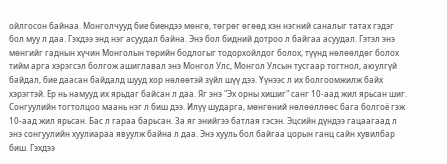ойлгосон байнаа. Монголчууд бие биендээ мөнгө, төгрөг өгөөд хэн нэгний саналыг татах гэдэг бол муу л даа. Гэхдээ энд нэг асуудал байна. Энэ бол бидний дотроо л байгаа асуудал. Гэтэл энэ мөнгийг гаднын хүчин Монголын төрийн бодлогыг тодорхойлдог болох, түүнд нөлөөлдөг болох тийм арга хэрэгсэл болгож ашиглавал энэ Монгол Улс, Монгол Улсын тусгаар тогтнол, аюулгүй байдал, бие даасан байдалд шууд хор нөлөөтэй зүйл шүү дээ. Үүнээс л их болгоомжилж байх хэрэгтэй. Ер нь намууд их ярьдаг байсан л даа. Яг энэ "Эх орны хишиг" санг 10-аад жил ярьсан шиг. Сонгуулийн тогтолцоо маань нэг л биш дээ. Илүү шударга, мөнгөний нөлөөллөөс бага болгоё гэж 10-аад жил ярьсан. Бас л гараа барьсан. За яг энийгээ батлая гэсэн. Эцсийн дүндээ гацаагаад л энэ сонгуулийн хуулиараа явуулж байна л даа. Энэ хууль бол байгаа цорын ганц сайн хувилбар биш. Гэхдээ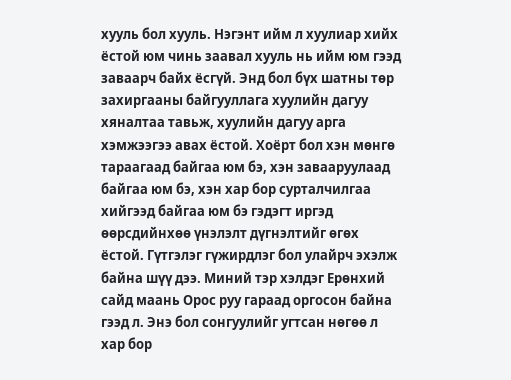хууль бол хууль. Нэгэнт ийм л хуулиар хийх ёстой юм чинь заавал хууль нь ийм юм гээд заваарч байх ёсгүй. Энд бол бүх шатны төр захиргааны байгууллага хуулийн дагуу хяналтаа тавьж, хуулийн дагуу арга хэмжээгээ авах ёстой. Хоёрт бол хэн мөнгө тараагаад байгаа юм бэ, хэн завааруулаад байгаа юм бэ, хэн хар бор сурталчилгаа хийгээд байгаа юм бэ гэдэгт иргэд өөрсдийнхөө үнэлэлт дүгнэлтийг өгөх ёстой. Гүтгэлэг гүжирдлэг бол улайрч эхэлж байна шүү дээ. Миний тэр хэлдэг Ерөнхий сайд маань Орос руу гараад оргосон байна гээд л. Энэ бол сонгуулийг угтсан нөгөө л хар бор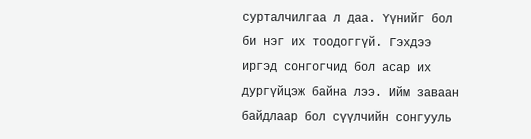сурталчилгаа л даа. Үүнийг бол би нэг их тоодоггүй. Гэхдээ иргэд сонгогчид бол асар их дургүйцэж байна лээ. Ийм заваан байдлаар бол сүүлчийн сонгууль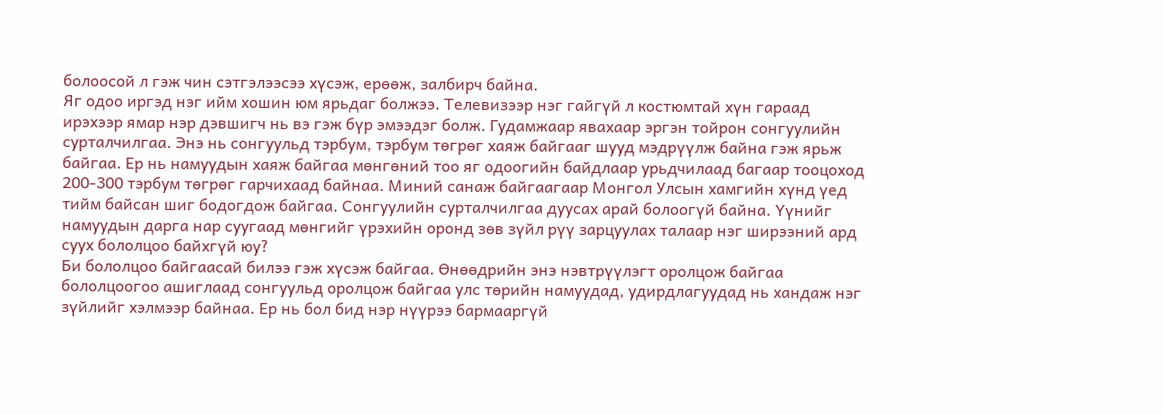болоосой л гэж чин сэтгэлээсээ хүсэж, ерөөж, залбирч байна.
Яг одоо иргэд нэг ийм хошин юм ярьдаг болжээ. Телевизээр нэг гайгүй л костюмтай хүн гараад ирэхээр ямар нэр дэвшигч нь вэ гэж бүр эмээдэг болж. Гудамжаар явахаар эргэн тойрон сонгуулийн сурталчилгаа. Энэ нь сонгуульд тэрбум, тэрбум төгрөг хаяж байгааг шууд мэдрүүлж байна гэж ярьж байгаа. Ер нь намуудын хаяж байгаа мөнгөний тоо яг одоогийн байдлаар урьдчилаад багаар тооцоход 200-300 тэрбум төгрөг гарчихаад байнаа. Миний санаж байгаагаар Монгол Улсын хамгийн хүнд үед тийм байсан шиг бодогдож байгаа. Сонгуулийн сурталчилгаа дуусах арай болоогүй байна. Үүнийг намуудын дарга нар суугаад мөнгийг үрэхийн оронд зөв зүйл рүү зарцуулах талаар нэг ширээний ард суух бололцоо байхгүй юу?
Би бололцоо байгаасай билээ гэж хүсэж байгаа. Өнөөдрийн энэ нэвтрүүлэгт оролцож байгаа бололцоогоо ашиглаад сонгуульд оролцож байгаа улс төрийн намуудад, удирдлагуудад нь хандаж нэг зүйлийг хэлмээр байнаа. Ер нь бол бид нэр нүүрээ бармааргүй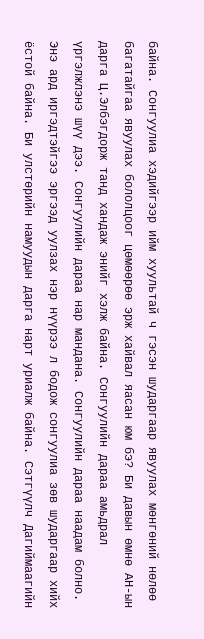байна. Сонгуулиа хэдийгээр ийм хуультай ч гэсэн шударгаар явуулах мөнгөний нөлөө багатайгаа явуулах бололцоог цөмөөрөө эрж хайвал яасан юм бэ? Би давын өмнө АН-ын дарга Ц.Элбэгдорж танд хандаж энийг хэлж байна. Сонгуулийн дараа амьдрал үргэлжлэнэ шүү дээ. Сонгуулийн дараа нар мандана. Сонгуулийн дараа наадам болно. Энэ ард иргэдтэйгээ эргээд уулзах нэр нүүрээ л бодож сонгуулиа зөв шударгаар хийх ёстой байна. Би улстөрийн намуудын дарга нарт уриалж байна. Сэтгүүлч Дагиймаагийн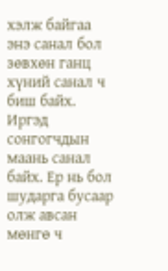хэлж байгаа энэ санал бол зөвхөн ганц хүний санал ч биш байх. Иргэд сонгогчдын маань санал байх. Ер нь бол шударга бусаар олж авсан мөнгө ч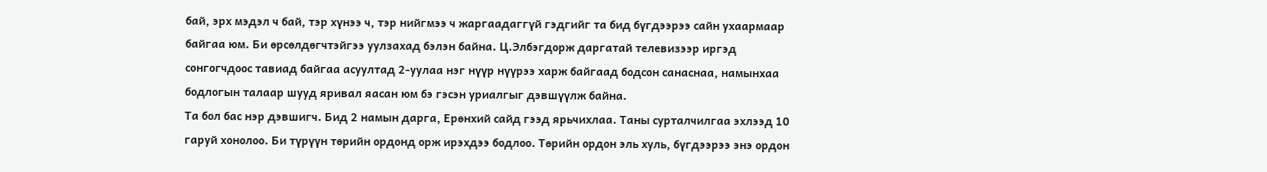бай, эрх мэдэл ч бай, тэр хүнээ ч, тэр нийгмээ ч жаргаадаггүй гэдгийг та бид бүгдээрээ сайн ухаармаар байгаа юм. Би өрсөлдөгчтэйгээ уулзахад бэлэн байна. Ц.Элбэгдорж даргатай телевизээр иргэд сонгогчдоос тавиад байгаа асуултад 2-уулаа нэг нүүр нүүрээ харж байгаад бодсон санаснаа, намынхаа бодлогын талаар шууд яривал яасан юм бэ гэсэн уриалгыг дэвшүүлж байна.
Та бол бас нэр дэвшигч. Бид 2 намын дарга, Ерөнхий сайд гээд ярьчихлаа. Таны сурталчилгаа эхлээд 10 гаруй хонолоо. Би түрүүн төрийн ордонд орж ирэхдээ бодлоо. Төрийн ордон эль хуль, бүгдээрээ энэ ордон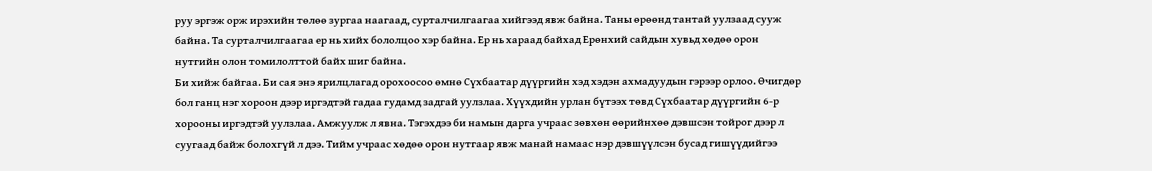руу эргэж орж ирэхийн төлөө зургаа наагаад, сурталчилгаагаа хийгээд явж байна. Таны өрөөнд тантай уулзаад сууж байна. Та сурталчилгаагаа ер нь хийх бололцоо хэр байна. Ер нь хараад байхад Ерөнхий сайдын хувьд хөдөө орон нутгийн олон томилолттой байх шиг байна.
Би хийж байгаа. Би сая энэ ярилцлагад орохоосоо өмнө Сүхбаатар дүүргийн хэд хэдэн ахмадуудын гэрээр орлоо. Өчигдөр бол ганц нэг хороон дээр иргэдтэй гадаа гудамд задгай уулзлаа. Хүүхдийн урлан бүтээх төвд Сүхбаатар дүүргийн 6-р хорооны иргэдтэй уулзлаа. Амжуулж л явна. Тэгэхдээ би намын дарга учраас зөвхөн өөрийнхөө дэвшсэн тойрог дээр л суугаад байж болохгүй л дээ. Тийм учраас хөдөө орон нутгаар явж манай намаас нэр дэвшүүлсэн бусад гишүүдийгээ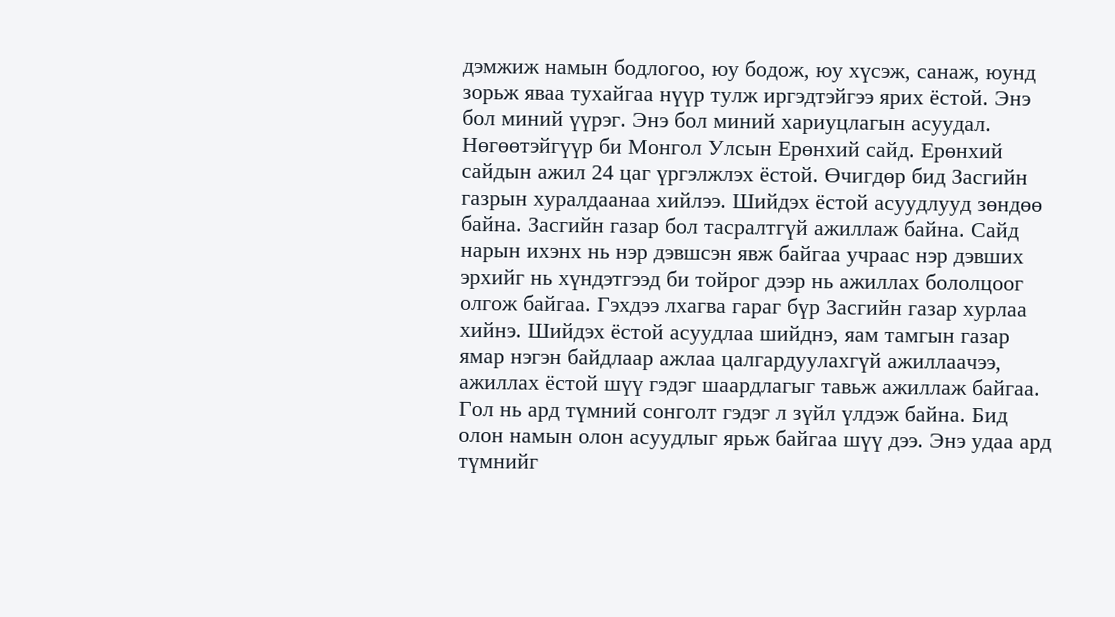дэмжиж намын бодлогоо, юу бодож, юу хүсэж, санаж, юунд зорьж яваа тухайгаа нүүр тулж иргэдтэйгээ ярих ёстой. Энэ бол миний үүрэг. Энэ бол миний хариуцлагын асуудал. Нөгөөтэйгүүр би Монгол Улсын Ерөнхий сайд. Ерөнхий сайдын ажил 24 цаг үргэлжлэх ёстой. Өчигдөр бид Засгийн газрын хуралдаанаа хийлээ. Шийдэх ёстой асуудлууд зөндөө байна. Засгийн газар бол тасралтгүй ажиллаж байна. Сайд нарын ихэнх нь нэр дэвшсэн явж байгаа учраас нэр дэвших эрхийг нь хүндэтгээд би тойрог дээр нь ажиллах бололцоог олгож байгаа. Гэхдээ лхагва гараг бүр Засгийн газар хурлаа хийнэ. Шийдэх ёстой асуудлаа шийднэ, яам тамгын газар ямар нэгэн байдлаар ажлаа цалгардуулахгүй ажиллаачээ, ажиллах ёстой шүү гэдэг шаардлагыг тавьж ажиллаж байгаа.
Гол нь ард түмний сонголт гэдэг л зүйл үлдэж байна. Бид олон намын олон асуудлыг ярьж байгаа шүү дээ. Энэ удаа ард түмнийг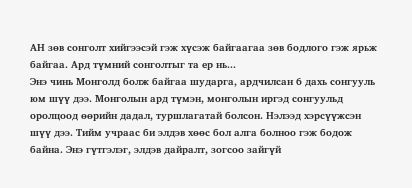АН зөв сонголт хийгээсэй гэж хүсэж байгаагаа зөв бодлого гэж ярьж байгаа. Ард түмний сонголтыг та ер нь...
Энэ чинь Монголд болж байгаа шударга, ардчилсан 6 дахь сонгууль юм шүү дээ. Монголын ард түмэн, монголын иргэд сонгуульд оролцоод өөрийн дадал, туршлагатай болсон. Нэлээд хэрсүүжсэн шүү дээ. Тийм учраас би элдэв хөөс бол алга болноо гэж бодож байна. Энэ гүтгэлэг, элдэв дайралт, зогсоо зайгүй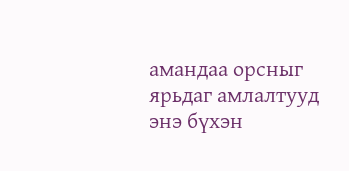амандаа орсныг ярьдаг амлалтууд энэ бүхэн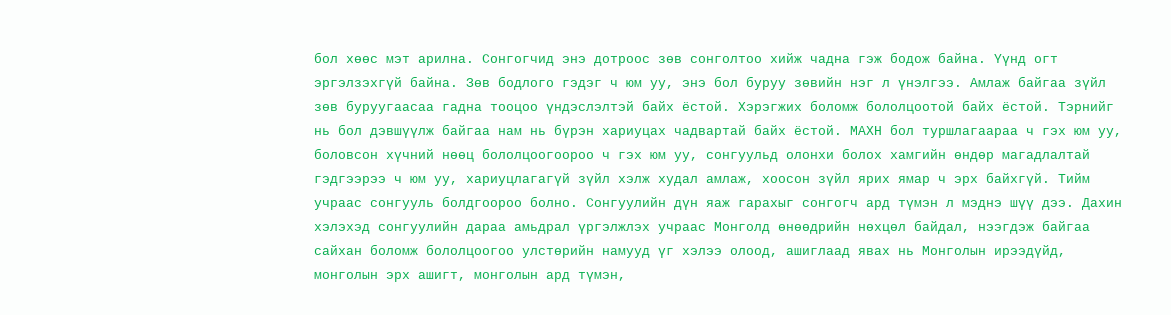бол хөөс мэт арилна. Сонгогчид энэ дотроос зөв сонголтоо хийж чадна гэж бодож байна. Үүнд огт эргэлзэхгүй байна. Зөв бодлого гэдэг ч юм уу, энэ бол буруу зөвийн нэг л үнэлгээ. Амлаж байгаа зүйл зөв буруугаасаа гадна тооцоо үндэслэлтэй байх ёстой. Хэрэгжих боломж бололцоотой байх ёстой. Тэрнийг нь бол дэвшүүлж байгаа нам нь бүрэн хариуцах чадвартай байх ёстой. МАХН бол туршлагаараа ч гэх юм уу, боловсон хүчний нөөц бололцоогоороо ч гэх юм уу, сонгуульд олонхи болох хамгийн өндөр магадлалтай гэдгээрээ ч юм уу, хариуцлагагүй зүйл хэлж худал амлаж, хоосон зүйл ярих ямар ч эрх байхгүй. Тийм учраас сонгууль болдгоороо болно. Сонгуулийн дүн яаж гарахыг сонгогч ард түмэн л мэднэ шүү дээ. Дахин хэлэхэд сонгуулийн дараа амьдрал үргэлжлэх учраас Монголд өнөөдрийн нөхцөл байдал, нээгдэж байгаа сайхан боломж бололцоогоо улстөрийн намууд үг хэлээ олоод, ашиглаад явах нь Монголын ирээдүйд, монголын эрх ашигт, монголын ард түмэн,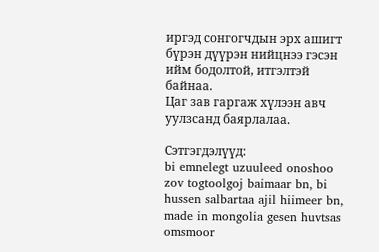иргэд сонгогчдын эрх ашигт бүрэн дүүрэн нийцнээ гэсэн ийм бодолтой, итгэлтэй байнаа.
Цаг зав гаргаж хүлээн авч уулзсанд баярлалаа.

Сэтгэгдэлүүд:
bi emnelegt uzuuleed onoshoo zov togtoolgoj baimaar bn, bi hussen salbartaa ajil hiimeer bn, made in mongolia gesen huvtsas omsmoor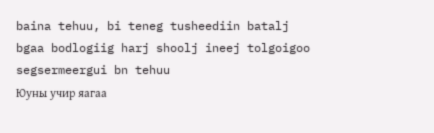baina tehuu, bi teneg tusheediin batalj bgaa bodlogiig harj shoolj ineej tolgoigoo segsermeergui bn tehuu
Юуны учир яагаа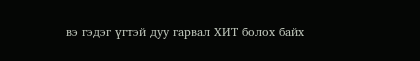вэ гэдэг үгтэй дуу гарвал ХИТ болох байх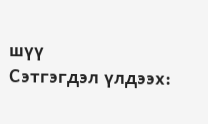шүү
Сэтгэгдэл үлдээх: